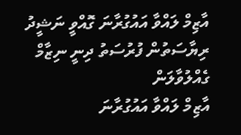އާޒިމް ލައްވާ އައުގުރާނަ ގޮއްވީ ނަޝީދު
ރިޔާސަތުން ފުރުސަތު ދިނީ ނިޒާމް ގެއްލުވާލަން
އާޒިމް ލައްވާ އައުގުރާނަ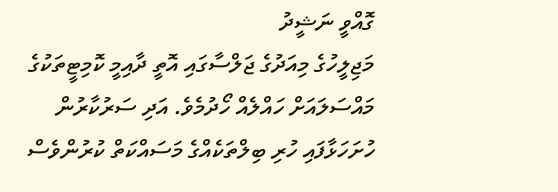ގޮއްވީ ނަޝީދު
މަޖިލީހުގެ މިއަދުގެ ޖަލްސާގައި އޮތީ ދާއިމީ ކޮމިޓީތަކުގެ މައްސަލައަށް ހައްލެއް ހޯދުމެވެ. އަދި ސަރުކާރުން ހުށަހަޅާފައި ހުރި ބިލްތަކެއްގެ މަސައްކަތް ކުރުންވެސް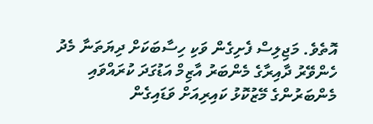އޮތެވެ. މަޖިލިސް ފެށިގެން ވަކި ހިސާބަކަށް ދިޔަތަނާ މެދު ހެންވޭރު ދާއިރާގެ މެންބަރު އާޒިމް އަޑުގަދަ ކުރައްވައި މެންބަރުންގެ މޭޒުކޮޅު ކައިރިއަށް ވަޑައިގެން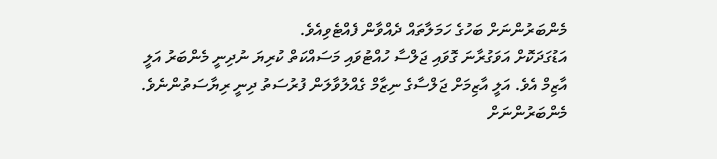މެންބަރުންނަށް ބަހުގެ ހަމަލާތައް ދެއްވާން ފެއްޓެވިއެވެ.
އަޑުގަދަކޮށް އަވަގުރާނަ ގޮވައި ޖަލްސާ ހުއްޓުވައި މަސައްކަތް ކުރިޔަ ނުދިނީ މެންބަރު އަލީ އާޒިމް އެވެ. އަލީ އާޒިމަށް ޖަލްސާގެ ނިޒާމް ގެއްލުވާލަން ފުރުސަތު ދިނީ ރިޔާސަތުންނެވެ.
މެންބަރުންނަށް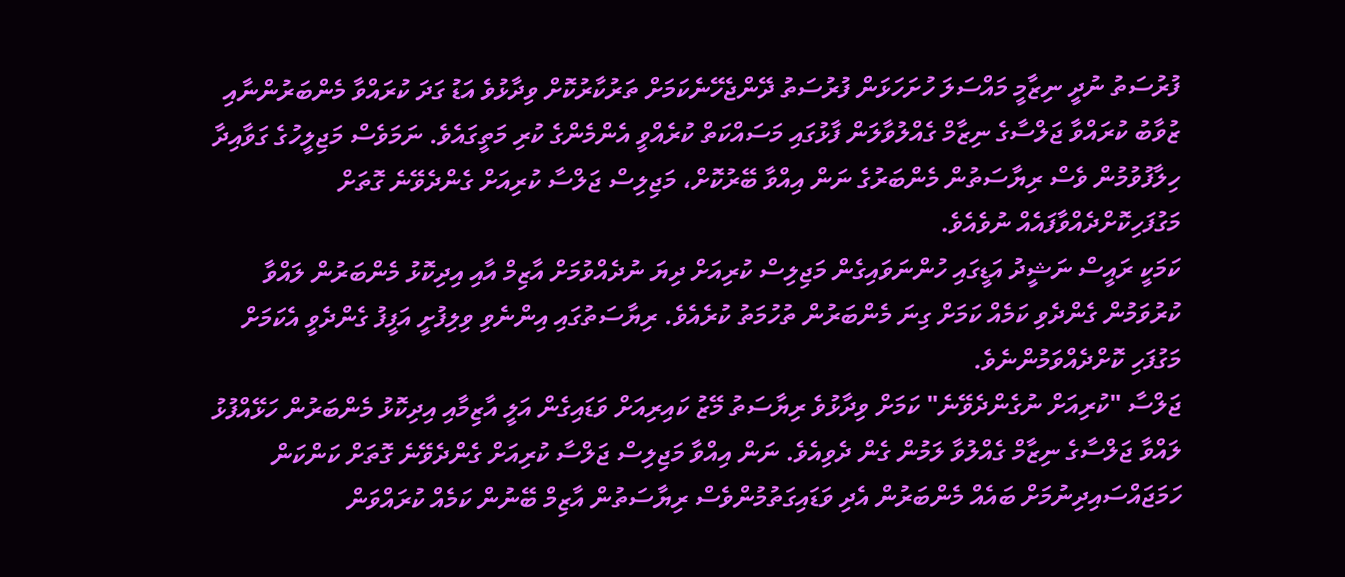ފުރުސަތު ނުދީ ނިޒާމީ މައްސަލަ ހުށަހަޅަން ފުރުސަތު ދޭންޖެހޭނެކަމަށް ތަރުކާރުކޮށް ވިދާޅުވެ އަޑު ގަދަ ކުރައްވާ މެންބަރުންނާއި ޒުވާބު ކުރައްވާ ޖަލްސާގެ ނިޒާމް ގެއްލުވާލަން ފާޅުގައި މަސައްކަތް ކުރެއްވީ އެންމެންގެ ކުރި މަތީގައެވެ. ނަމަވެސް މަޖިލީހުގެ ގަވާއިދާ ހިލާފުވުމުން ވެސް ރިޔާސަތުން މެންބަރުގެ ނަން އިއްވާ ބޭރުކޮށް، މަޖިލިސް ޖަލްސާ ކުރިއަށް ގެންދެވޭނެ ގޮތަށް މަގުފަހިކޮށްދެއްވާފައެއް ނުވެއެވެ.
ކަމަކީ ރައީސް ނަޝީދު އަޑީގައި ހުންނަވައިގެން މަޖިލިސް ކުރިއަށް ދިޔަ ނުދެއްވުމަށް އާޒިމް އާއި އިދިކޮޅު މެންބަރުން ލައްވާ ކުރުވަމުން ގެންދެވި ކަމެއް ކަމަށް ގިނަ މެންބަރުން ތުހުމަތު ކުރެއެވެ. ރިޔާސަތުގައި އިންނެވި ވިލިފުށީ އަފީފު ގެންދެވީ އެކަމަށް މަގުފަހި ކޮށްދެއްވަމުންނެވެ.
ޖަލްސާ "ކުރިއަށް ނުގެންދެވޭނެ" ކަމަށް ވިދާޅުވެ ރިޔާސަތު މޭޒު ކައިރިއަށް ވަޑައިގެން އަލީ އާޒިމާއި އިދިކޮޅު މެންބަރުން ހަޅޭއްފުޅު ލައްވާ ޖަލްސާގެ ނިޒާމް ގެއްލުވާ ލަމުން ގެން ދެވިއެވެ. ނަން އިއްވާ މަޖިލިސް ޖަލްސާ ކުރިއަށް ގެންދެވޭނެ ގޮތަށް ކަންކަން ހަމަޖައްސައިދިނުމަށް ބައެއް މެންބަރުން އެދި ވަޑައިގަތުމުންވެސް ރިޔާސަތުން އާޒިމް ބޭނުން ކަމެއް ކުރައްވަން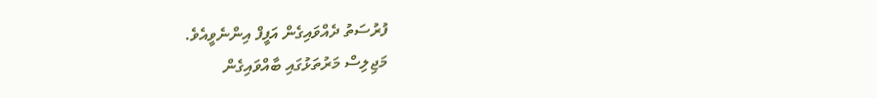ފުރުސަތު ދެއްވައިގެން އަފީފް އިންނެވީއެވެ.
މަޖިލިސް މަރުތަޅުގައި ބާއްވައިގެން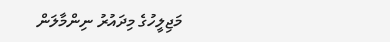މަޖިލީހުގެ މިދައުރު ނިންމާލަން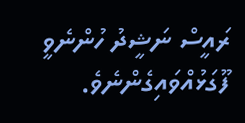ރައީސް ނަޝީދު ހުންނެވީ ފޫގަޅުއްވައިގެންނެވެ.